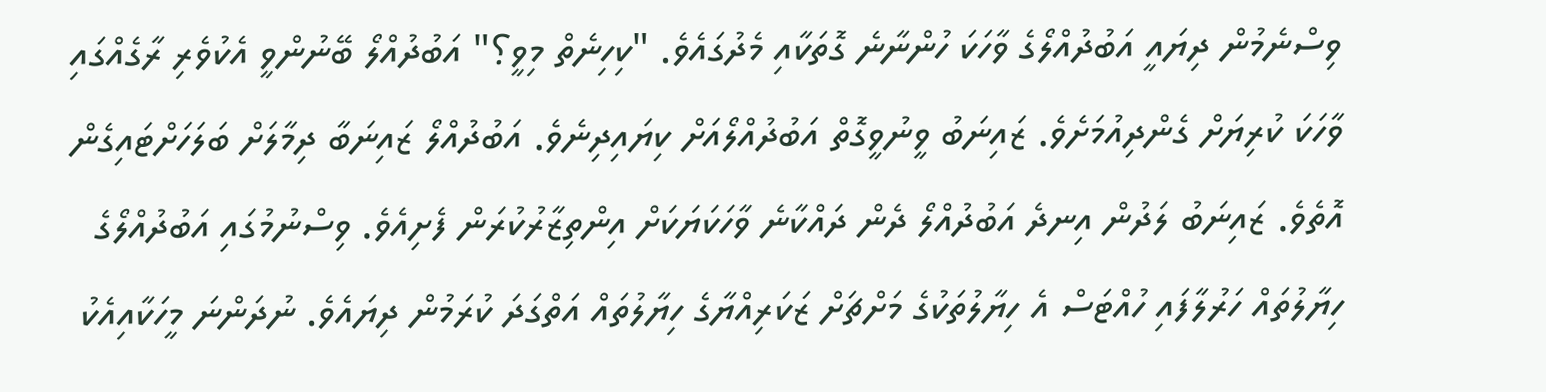ވިސްނެމުން ދިޔައީ އަބުދުއްލޯގެ ވާހަކަ ހުންނާނެ ގޮތަކާއި މެދުގައެވެ. "ކިހިނެތް މިވީ؟" އަބުދުއްލޯ ބޭނުންވީ އެކުވެރި ރާގެއްގައި ވާހަކަ ކުރިޔަށް ގެންދިއުމަށެވެ. ޒައިނަބު ވީނުވީގޮތް އަބުދުއްލޯއަށް ކިޔައިދިނެވެ. އަބުދުއްލޯ ޒައިނަބާ ދިމާލަށް ބަލަހަށްޓައިގެން އޮތެވެ. ޒައިނަބު ލަދުން އިނދެ އަބުދުއްލޯ ދެން ދައްކާނެ ވާހަކަޔަކަށް އިންތިޒާރުކުރަން ފެށިއެވެ. ވިސްނުމުގައި އަބުދުއްލޯގެ ހިޔާލުތައް ހަރުލާފައި ހުއްޓަސް އެ ހިޔާލުތަކުގެ މަށްޗަށް ޒަކަރިއްޔާގެ ހިޔާލުތައް އަތްގަދަ ކުރަމުން ދިޔައެވެ. ނުދަންނަ މީހަކާއިއެކު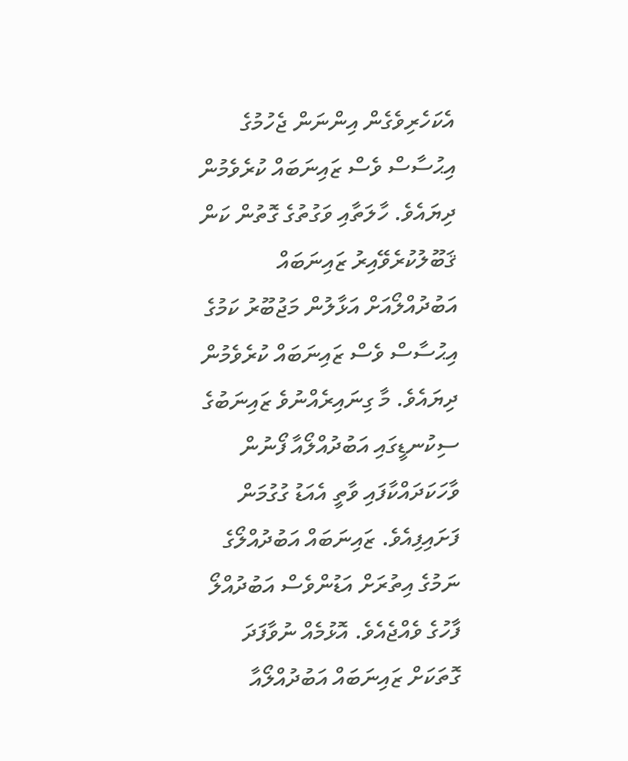އެކަހެރިވެގެން އިންނަން ޖެހުމުގެ އިޙުސާސް ވެސް ޒައިނަބައް ކުރެވެމުން ދިޔައެވެ. ހާލަތާއި ވަގުތުގެ ގޮތުން ކަން ޤަބޫލުކުރެވޭއިރު ޒައިނަބައް އަބުދުއްލޯއަށް އަޅާލުން މަޖުބޫރު ކަމުގެ އިޙުސާސް ވެސް ޒައިނަބައް ކުރެވެމުން ދިޔައެވެ. މާ ގިނައިރެއްނުވެ ޒައިނަބުގެ ސިކުނޑީގައި އަބުދުއްލޯއާ ފޯނުން ވާހަކަދައްކާފައި ވާތީ އެއަޑު ގުގުމަން ފަށައިފިއެވެ. ޒައިނަބައް އަބުދުއްލޯގެ ނަމުގެ އިތުރަށް އަޑުންވެސް އަބުދުއްލޯ ފާހުގެ ވެއްޖެއެވެ. އޮޅުމެއް ނުވާފަދަ ގޮތަކަށް ޒައިނަބައް އަބުދުއްލޯއާ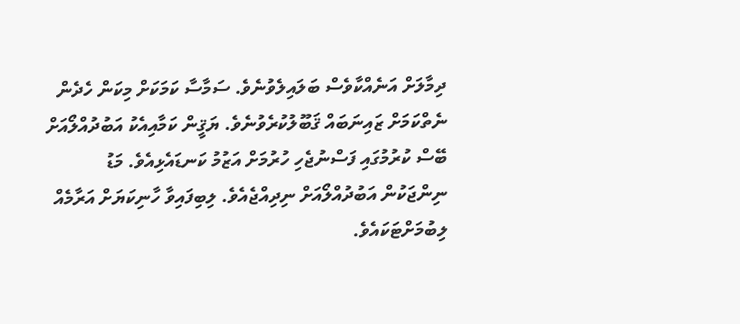ދިމާލަށް އަނެއްކާވެސް ބަލައިލެވުނެވެ. ސަމާސާ ކަމަކަށް މިކަން ހެދެން ނެތްކަމަށް ޒައިނަބައް ޤަބޫލުކުރެވުނެވެ. ޔަޤީން ކަމާއިއެކު އަބުދުއްލޯއަށް ބޭސް ކުރުމުގައި ފަސްނުޖެހި ހުރުމަށް އަޒުމު ކަނޑައެޅިއެވެ. މަޑު ނިންޖަކުން އަބުދުއްލޯއަށް ނިދިއްޖެއެވެ. ލިބިފައިވާ ހާނިކަޔަށް އަރާމެއް ލިބުމަށްޓަކައެވެ.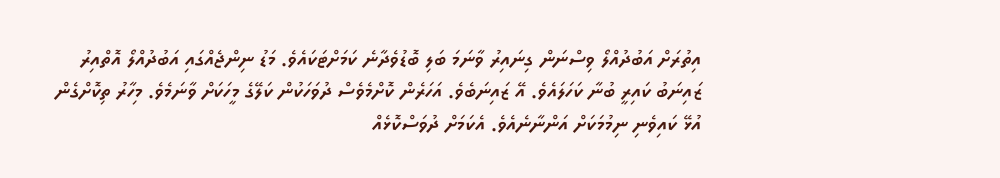އިތުރަށް އަބުދުއްލޯ ވިސްނަން ގިނައިރު ވާނަމަ ބަލި ބޮޑުވެދާނެ ކަމަށްޓަކައެވެ. މަޑު ނިންޖެއްގައި އަބުދުއްލޯ އޮތްއިރު ޒައިނަބު ކައިރީ ބުނާ ކަހަލައެވެ. އޭ ޒައިނަބެވެ. އަހަރެން ކޮށްމެވެސް ދުވަހަކުން ކަލޭގެ މީހަކަށް ވާނަމެވެ. މިހާރު ތިކޮށްގެން އުޅޭ ކައިވެނި ނިމުމަކަށް އަންނާނެއެވެ. އެކަމަށް ދުވަސްކޮޅެއް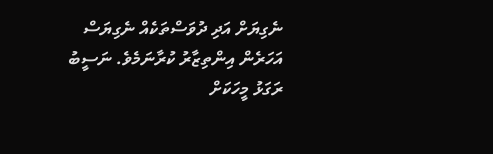ނެގިޔަށް އަދި ދުވަސްތަކެއް ނެގިޔަސް އަހަރެން އިންތިޒާރު ކުރާނަމެވެ. ނަސީބު ރަގަޅު މީހަކަށް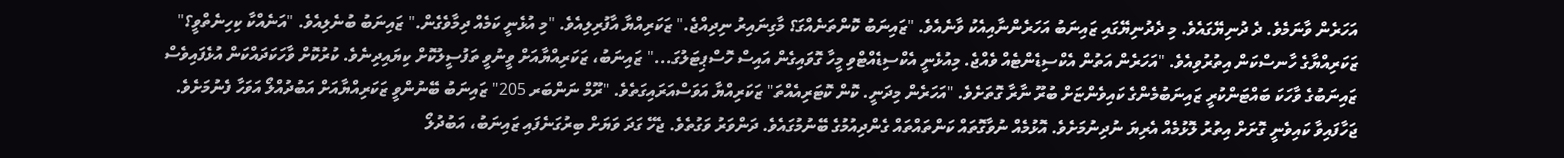އަހަރެން ވާނަމެވެ. ދެ ދުނިޔޭގައެވެ. މި ދެދުނިޔޭގައި ޒައިނަބު އަހަރެންނާއިއެކު ވާނެއެވެ. "ޒައިނަބު ކޮންތަނެއްގަ؟ މާގިނައިރު ނިދިއްޖެ." ޒަކަރިއްޔާ އާފުރިލިއެވެ. "މި އުޅެނީ ކަމެއް ދިމާވެގެން." ޒައިނަބު ބުނެލިއެވެ. "އަނެއްކާ ކިހިނެތްވީ؟" ޒަކަރިއްޔާގެ ހާނސްކަން އިތުރުވިއެވެ. "އަހަރެން އަތުން އެކްސިޑެންޓެއް ވެއްޖެ. މިއުޅެނީ އެކްސިޑެއްޓްވި މީހާ ގޮވައިގެން އައިސް ހޮސްޕިޓަލުގަ..." ޒައިނަބު، ޒަކަރިއްޔާއަށް ވީނުވީ ތަފުސީލުކޮށް ކިޔައިދިނެވެ. ކުރުކޮށް ވާހަކަދައްކަން އުޅެފައިވެސް ޒައިނަބުގެ ވާހަކަ ބައްޓަންކުރީ ޒައިނަބުމެންގެ ކައިވެންޏަށް ބުރޫ ނާރާ ގޮތަށެވެ. "އަހަރެން މިދަނީ. ކޮން ކޮޓަރިއެއްތަ" ޒަކަރިއްޔާ އަވަސްއަރައިގަތެވެ. "ރޫމް ނަންބަރ 205" ޒައިނަބު ބޭނުންވީ ޒަކަރިއްޔާއަށް އަބުދުއްލޯ އަވަހާ ފެނުމަށެވެ. ޖަހާފައިވާ ކައިވެނީ ގޮށަށް އިތުރު ލޮޅުމެއް އެރިޔަ ނުދިނުމަށެވެ. އޮޅުމެއް ނުވާގޮތައް ކަންތައްތައް ގެންދިއުމުގެ ބޭނުމުގައެވެ. ދަންވަރު ވަގުތެވެ. ޖެހޭ ގަދަ ވަޔަށް ބިރުގަނެފައި ޒައިނަބު، އަބުދުލޯ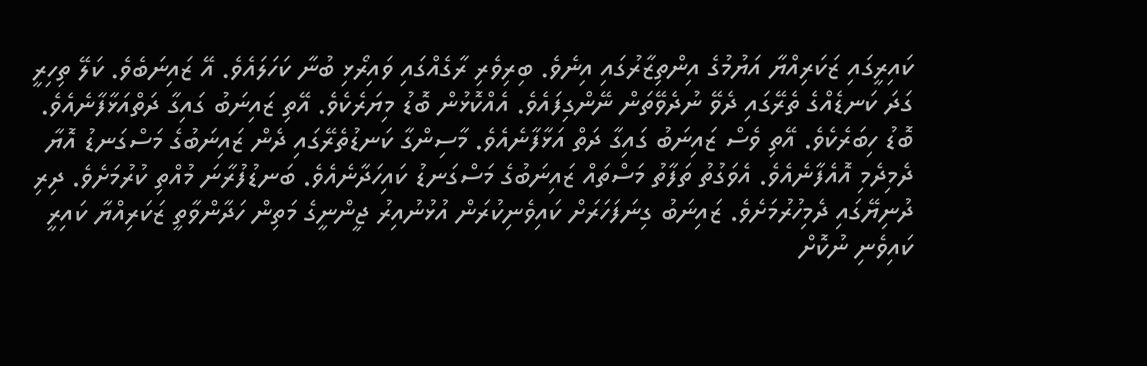ކައިރީގައި ޒަކަރިއްޔާ އަޔުމުގެ އިންތިޒާރުގައި އިނެވެ. ބިރިވެރި ރާގެއްގައި ވައިރޯޅި ބުނާ ކަހަލައެވެ. އޭ ޒައިނަބެވެ. ކަލޭ ތިހިރީ ގަދަ ކަނޑެއްގެ ތެރޭގައި ދެވޭ ނުދެވޭތަން ނޭންގިފައެވެ. އެއްކޮޅުން ބޮޑު މިޔަރެކެވެ. އޭތި ޒައިނަބު ގައިގާ ދަތްއަޅާފާނެއެވެ. ބޮޑު ހިބަރެކެވެ. އޭތި ވެސް ޒައިނަބު ގައިގާ ދަތް އަޅާފާނެއެވެ. މާސިންގާ ކަނޑުތެރޭގައި ދެން ޒައިނަބުގެ މަސްގަނޑު އޮޔާ ދެމިދެމި އޮއެފާނެއެވެ. އެވަގުތު ތަފާތު މަސްތައް ޒައިނަބުގެ މަސްގަނޑު ކައިހަދާނެއެވެ. ބަނޑުފުރާނަ މުއްތި ކުރުމަށެވެ. ދިރި ދުނިޔޭގައި ދެމިހުރުމަށެވެ. ޒައިނަބު ގިނަފަހަރަށް ކައިވެނިކުރަން އުޅުނުއިރު ޖީންނީގެ މަތިން ހަދާންވާތީ ޒަކަރިއްޔާ ކައިރީ ކައިވެނި ނުކޮށް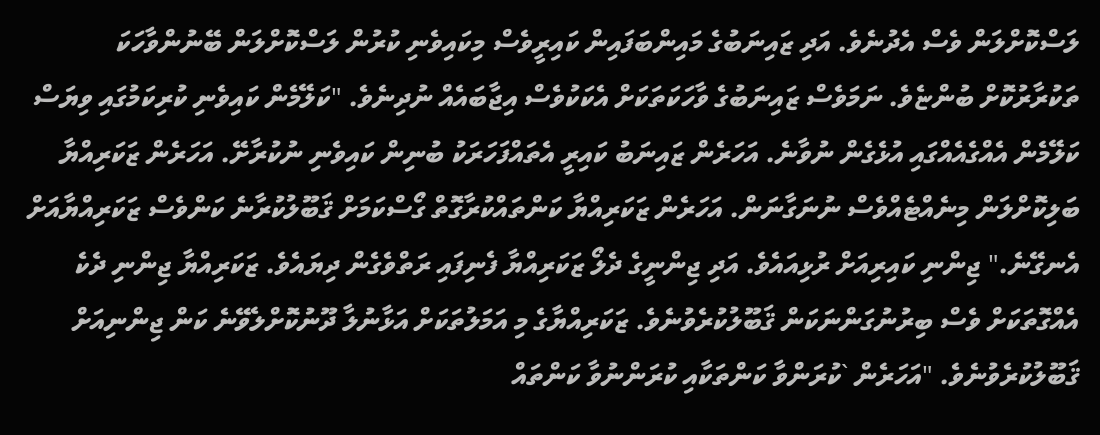ލަސްކޮށްލަން ވެސް އެދުނެވެ. އަދި ޒައިނަބުގެ މައިންބަފައިން ކައިރީވެސް މިކައިވެނި ކުރުން ލަސްކޮށްލަން ބޭނުންވާހަކަ ތަކުރާރުކޮށް ބުންޏެވެ. ނަމަވެސް ޒައިނަބުގެ ވާހަކަތަކަށް އެކަކުވެސް އިޖާބައެއް ނުދިނެވެ. "ކަލޭމެން ކައިވެނި ކުރިކަމުގައި ވިޔަސް ކަލޭމެން އެއްގެއެއްގައި އުޅެގެން ނުވާނެ. އަހަރެން ޒައިނަބު ކައިރީ އެތައްފަހަރަކު ބުނިން ކައިވެނި ނުކުރާށޭ. އަހަރެން ޒަކަރިއްޔާ ބަލިކޮށްލަން މިނެއްޓެއްވެސް ނުނަގާނަން. އަހަރެން ޒަކަރިއްޔާ ކަންތައްކުރާގޮތް ގޯސްކަމަށް ޤަބޫލުކުރާނެ ކަންވެސް ޒަކަރިއްޔާއަށް އެނގޭނެ." ޖިންނި ކައިރިއަށް ރުޅިއައެވެ. އަދި ޖިންނީގެ ދެލޯ ޒަކަރިއްޔާ ފެނިފައި ރަތްވެގެން ދިޔައެވެ. ޒަކަރިއްޔާ ޖިންނި ދެކެ އެއްގޮތަކަށް ވެސް ބިރުނުގަންނަކަން ޤަބޫލުކުރެވުނެވެ. ޒަކަރިއްޔާގެ މި އަމަލުތަކަށް އަޅާނުލާ ދޫނުކޮށްލެވޭނެ ކަން ޖިންނިއަށް ޤަބޫލުކުރެވުނެވެ. "އަހަރެން `ކުރަންވާ ކަންތަކާއި ކުރަންނުވާ ކަންތައް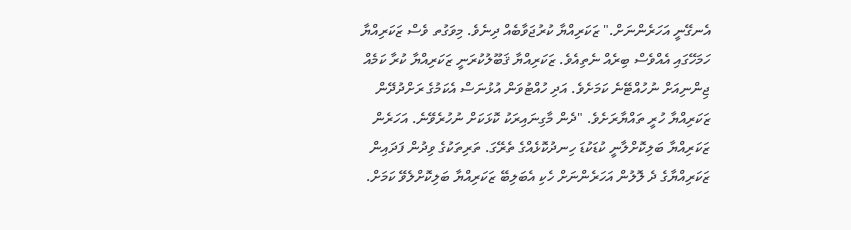އެނގޭނީ އަހަރެންނަށް." ޒަކަރިއްޔާ ކުރުޖަވާބެއް ދިނެވެ. މިވަގުތ ވެސް ޒަކަރިއްޔާ ހަމަހޭގައި އެއްވެސް ބިރެއް ނެތިއެވެ. ޒަކަރިއްޔާ ޤަބޫލުކުރަނީ ޒަކަރިއްޔާ ކުރާ ކަމެއް ޖިންނިއަށް ނުހުއްޓޭނެ ކަމަށެވެ. އަދި ހުއްޓުވަން އުޅުނަސް އެކަމުގެ ރަށްދުދޭން ޒަކަރިއްޔާ ހުރީ ތައްޔާރަށެވެ. "ދެން މާގިނައިރަކު ކޮޅަކަށް ނުހުރެވޭނެ. އަހަރެން ޒަކަރިއްޔާ ބަލިކޮށްލާނީ ކުޑަކުޑަ ހިނދުކޮޅެއްގެ ތެރޭގަ. ތަރިތަކުގެ ވިދުން ފަދައިން ޒަކަރިއްޔާގެ ދެ ލޮލުން އަހަރެންނަށް ހެކި އެބަލިބޭ ޒަކަރިއްޔާ ބަލިކޮށްލެވޭ ކަމަށް.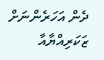ދެން އަހަރެންނަށް ޒަކަރިއްޔާއާ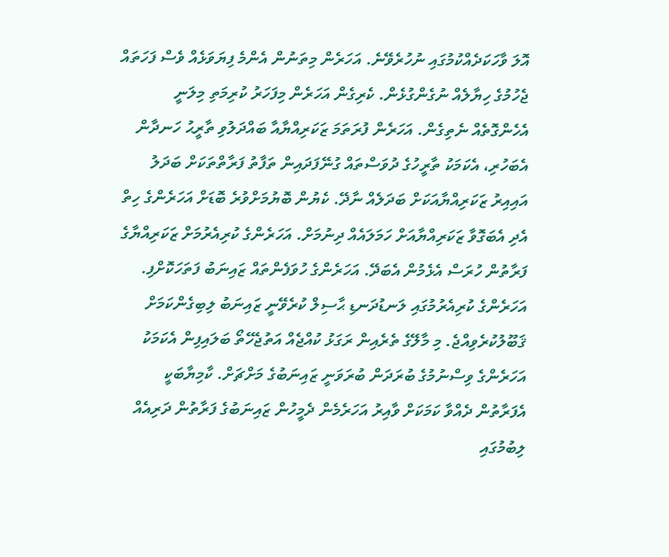އޮލަ ވާހަކަދެއްކުމުގައި ނުހުރެވޭނެ. އަހަރެން މިތަނުން އެންމެ ފިޔަވަޅެއް ވެސް ފަހަތައް ޖެހުމުގެ ހިޔާލެއް ނުގެންގުޅެން. ކެރިގެން އަހަރެން މިފަހަރު ކުރިމަތި މިލަނީ އެހެންގޮތެއް ނެތިގެން. އަހަރެން ފުރަތަމަ ޒަކަރިއްޔާއާ ބައްދަލުވި ތާރީޙު ހަނދާން އެބަހުރި، އެކަމަކު ތާރީހުގެ ދުވަސްތައް ގުނޭފަދައިން ތަފާތު ފަރާތްތަކަށް ބަދަލު އައިއިރު ޒަކަރިއްޔާއަކަށް ބަދަލެއް ނާދޭ. ކެޔުން ބޮޔުމަށްވުރެ ބޮޑަށް އަހަރެންގެ ހިތް އެދި އެބަގޮވާ ޒަކަރިއްޔާއަށް ހަމަލައެއް ދިނުމަށް. އަހަރެންގެ ކުރިއެރުމަށް ޒަކަރިއްޔާގެ ފަރާތުން ހުރަސް އެޅެމުން އެބަދޭ. އަހަރެންގެ ހުވަފެންތައް ޒައިނަބު ފަތަހަކޮށްފި. އަހަރެންގެ ކުރިއެރުމުގައި ލަނޑުދަނޑި ޙާސިލް ކުރެވޭނީ ޒައިނަބު ލިބިގެންކަމަށް ޤަބޫލުކުރެވިއްޖެ. މި މާލޭގެ ތެރެއިން ރަގަޅު ކުއްޖެއް އަތުޖެހޭތޯ ބަލައިފިން އެކަމަކު އަހަރެންގެ ވިސްނުމުގެ ބުރަދަން ބުރަވަނީ ޒައިނަބުގެ މަށްޗަށް. ކާމިޔާބަކީ އެފަރާތުން ދެއްވާ ކަމަކަށް ވާއިރު އަހަރެމެން ދެމީހުން ޒައިނަބުގެ ފަރާތުން ދަރިއެއް ލިބުމުގައި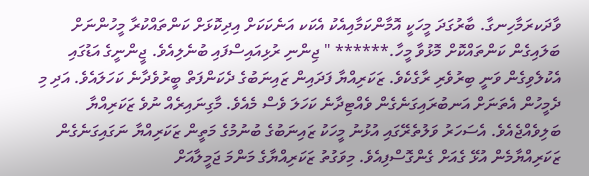ވާދަކރަމާހިނގާ. ބާރުގަދަ މީހަކީ އޮމާންކަމާއިއެކު އެކަކ އަނެކަކަށް އިދިކޮޅަށް ކަންތައްކުރާ މީހުންނަށް ބަލައިގެން ކަންތައްކޮށް މޮޅުވާ މީހާ.****** " ޖިންނި ރުޅިއައިސްފައި ބުނެލިއެވެ. ޖީންނީގެ އަޑުގައި އެކުލެވިގެން ވަނީ ބިރުވެރި ރާގެކެވެ. ޒަކަރިއްޔާ ފަދައިން ޒައިނަބުގެ ދެކަންފަތް ބީރުވެދާނެ ކަހަލައެވެ. އަދި މި ދެމީހުން އެތަނަށް އަނބުރައިގަނެގެން ވެއްޓިދާނެ ކަހަލަ ވެސް މެއެވެ. މާގިނައިރެއް ނުވެ ޒަކަރިއްޔާ ބަލިވެއްޖެއެވެ. އެސަހަރު ވަލުތެރޭގައި އުޅުނު މީހަކު ޒައިނަބުގެ ބުނުމުގެ މަތީން ޒަކަރިއްޔާ ނަގައިގަނެގެން ޒަކަރިއްޔާމެން އުޅޭ ގެއަށް ގެންގޮސްފިއެވެ. މިވަގުތު ޒަކަރިއްޔާގެ މަންމަ ޖަމީލާއަށް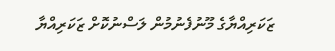ޒަކަރިއްޔާގެ މޫނުފެނުމުން ލަސްނުކޮށް ޒަކަރިއްޔާ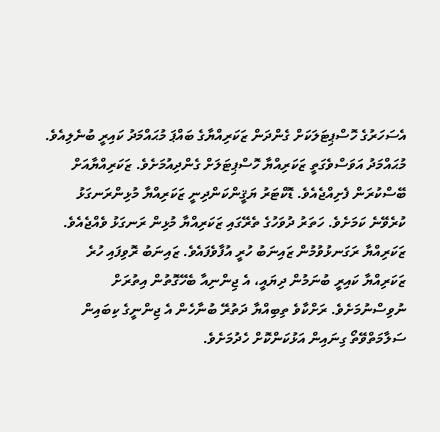އެސަހަރުގެ ހޮސްޕިޓަލަކަށް ގެންދަން ޒަކަރިއްޔާގެ ބައްޕަ މުޙައްމަދު ކައިރީ ބުނެލިއެވެ. މުޙައްމަދު އަވަސްވެގަތީ ޒަކަރިއްޔާ ހޮސްޕިޓަލަށް ގެންދިއުމަށެވެ. ޒަކަރިއްޔާއަށް ބޭސްކުރަން ފެށިއްޖެއެވެ. ޑޮކްޓަރު ޔަޤީންކަންދިނީ ޒަކަރިއްޔާ މުޅިންރަނގަޅު ކުރެވޭނެ ކަމަށެވެ. ހަތަރު ދުވަހުގެ ތެރޭގައި ޒަކަރިއްޔާ މުޅިން ރަނގަޅު ވެއްޖެއެވެ. ޒަކަރިއްޔާ ރަގަނޅުވުމުން ޒައިނަބު ހުރީ އުފާވެފައެވެ. ޒައިނަބު ރޮވިފައި ހުރެ ޒަކަރިއްޔާ ކައިރީ ބުނަމުން ދިޔައީ، އެ ޖިންނިއާ ބެހޭގޮތުން އިތުރަށް ނުވިސްނުމަށެވެ. ރަށްކާވެ ތިބިއްޔާ ދަތުރޭ ބުނާހެން އެ ޖިންނީގެ ކިބައިން ސަލާމަތްވޭތޯ ގިނައިން އަޅުކަންކޮށް ހެދުމަށެވެ.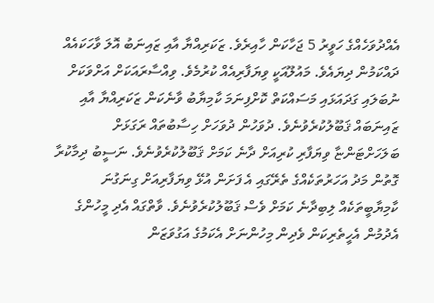އެއްދުވަހެއްގެ ހަވީރު 5 ޖަހާކަން ހާއިރެވެ. ޒަކަރިއްޔާ އާއި ޒައިނަބު އޮލަ ވާހަކައެއް ދައްކަމުން ދިޔައެވެ. މައުލޫއަކީ ވިޔަފާރިއެއް ކުރުމެވެ. ވިއްސާރައަކަށް އަށްވަކަށް ނުބަލައި ގަދައަޅައި މަސައްކަތް ކޮށްފިނަމަ ކާމިޔާބު ވާނެކަން ޒަކަރިއްޔާ އާއި ޒައިނަބައް ޤަބޫލުކުރެވުނެވެ. ދުވަހުން ދުވަހަށް ހިސާބުތައް ރަގަޅަށް ބަލަހަށްޓަންޏާ ވިޔަފާރި ކުރިއަށް ދާނެ ކަމަށް ޤަބޫލުކުރެވުނެވެ. ނަސީބު ދިމާކުރާ ގޮތުން މަދު އަހަރުތަކެއްގެ ތެރޭގައި އެ ފަށަން އުޅޭ ވިޔަފާރިއަށް ގިނަގުނަ ކާމިޔާބީތަކެއް ލިބިދާނެ ކަމަށް ވެސް ޤަބޫލުކުރެވުނެވެ. ވާތްގައް އެދި މީހުންގެ އެދުމުން އެހީތެރިކަން ވެދިން މިހުންނަށް އެކަމުގެ އަގުވަޒަން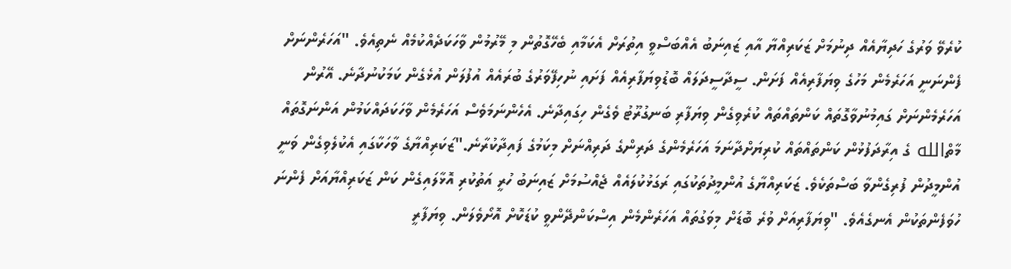ކުރެވޭ ވަރުގެ ހަދިޔާއެއް ދިނުމަށް ޒަކަރިއްޔާ އާއި ޒައިނަބު އެއްބަސްވީ އިތުރަށް އެކަމާއި ބެހޭގޮތުން މި މޭރުމުން ވާހަކަދެއްކުމެއް ނެތިއެވެ. "އަހަރެންނަށް ފެންނަނީ އަހަރެމެން މަހުގެ ވިޔަފާރިއެއް ފަށަން. ސީދާސީދަލައް ބޮޑުވިޔަފާރިއެއް ފަށައި ނުހިފޭވަރުގެ ބުރައެއް އުފުލަން އުޅެގެން ކަމަކުނުދާނެ. އޭރުން އަހަރެމެންނަށް ގައިމުނުވާގޮތައް ކަންތައްތައް ކުރެވިގެން ވިޔަފާރި ބަނގުރޫޓު ވެގެން ހިގައިދާނެ. އެހެންނަމަވެސް އަހަރެމެން ވާހަކަދައްކަމުން އަންނަގޮތައް މާތްالله ގެ އިރާދަފުޅުން ކަންތައްތައް ކުރިޔަށްދާނަމަ އަހަރެމެންގެ ދަރިންގެ ދަރިއްނަށް މިކަމުގެ ފައިދާކުރާނެ."ޒަކަރިއްޔާގެ ވާހަކާގައި އެކުލެވިގެން ވަނީ އުންމީދުން ފުރިގެންވާ ބަސްތަކެވެ. ޒަކަރިއްޔާގެ އުންމީދުތަކުގައި ރަގަޅުކުލައެއް ޖެއްސުމަށް ޒައިނަބު ހުރީ އަތުކުރި އޮޅާލައިގެން ކަން ޒަކަރިއްޔާއަށް ފެންނަ ހުވަފެންތަކުން އެނގެއެވެ. "ވިޔަފާރިއަށް ވުރެ ބޮޑަށް މިވަގުތައް އަހަރެންމެން އިސްކަންދޭންވީ ކުޑަކޮށް އޮށޯވެލަން. ވިޔަފާރީ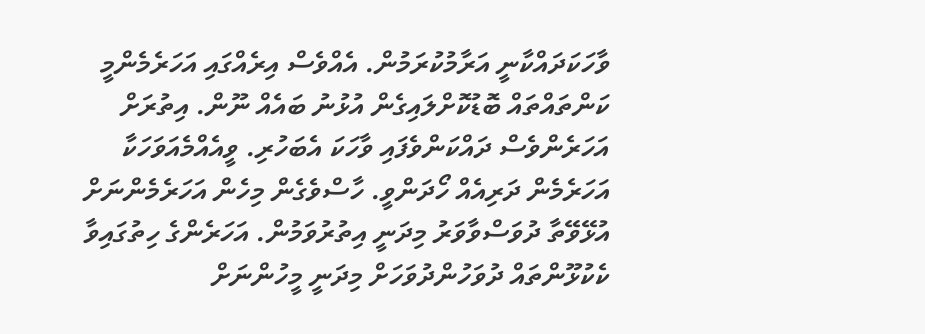ވާހަކަދައްކާނީ އަރާމުކުރަމުން. އެއްވެސް އިރެއްގައި އަހަރެމެންމީ ކަންތައްތައް ބޮޑުކޮށްލައިގެން އުޅުނު ބައެއް ނޫން. އިތުރަށް އަހަރެންވެސް ދައްކަންވެފައި ވާހަކަ އެބަހުރި. ވީއެއްމެއަވަހަކާ އަހަރެމެން ދަރިއެއް ހޯދަންވީ. ހާސްވެގެން މިހެން އަހަރެމެންނަށް އުޅޭވޭތާ ދުވަސްވާވަރު މިދަނީ އިތުރުވަމުން. އަހަރެންގެ ހިތުގައިވާ ކެކުޅޫންތައް ދުވަހުންދުވަހަށް މިދަނީ މީހުންނަށް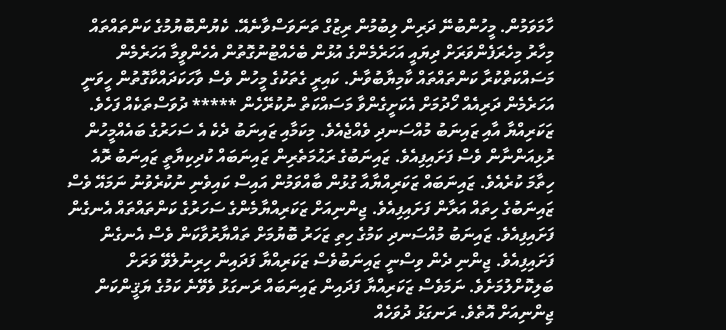ހާމަވަމުން. މީހުންބުނޭ ދަރިން ލިބުމުން ރިޒުގް ތަނަވަސްވާނެއޭ. ކެޔުންބޮޔުމުގެ ކަންތައްތައް މިހާރު މިހެރަފެންވަރަށް ދިޔައީ އަހަރެމެންގެ އުޅުން ބެހެއްޓުނުގޮތުން އެހެންވީމާ އަހަރެމެން މަސައްކަތްކުރާ ކަންތައްތައް ކާމިޔާބުވާނެ. ކައިރީ ގެތަކުގެ މީހުން ވެސް ވާހަކަދައްކާގޮތުން ހީވަނީ އަހަރެމެން ދަރިއެއް ހޯދުމަށް އެކަށީގެންވާ މަސައްކަތް ނުކުރޭހެން ***** ދުވަސްތަކެއް ފަހެވެ. ޒަކަރިއްޔާ އާއި ޒައިނަބު މުއްސަނދި ވެއްޖެއެވެ. މިކަމާއި ޒައިނަބު ދެކެ އެ ސަހަރުގެ ބައެއްމީހުން ރުޅިއަންނާން ވެސް ފަށައިފިއެވެ. ޒައިނަބުގެ ރަޙުމަތެރިން ޒައިނަބައް ކުދިކިޔާތީ ޒައިނަބު ރޮއެ ހިތާމަ ކުރެއެވެ. ޒައިނަބައް ޒަކަރިއްޔާއާ ގުޅުން ބާއްވަމުން އައިސް ކައިވެނި ނުކުރެވުނު ނަމައޭ ވެސް ޒައިނަބުގެ ހިތައް އަރާން ފަށައިފިއެވެ. ޖިންނިއަށް ޒަކަރިއްޔާމެންގެ ސަހަރުގެ ކަންތައްތައް އެނގެން ފަށައިފިއެވެ. ޒައިނަބު މުއްސަނދި ކަމުގެ ހިތި ޒަހަރު ބޮޔުމަށް ތައްޔާރުވާކަން ވެސް އެނގެން ފަށައިފިއެވެ. ޖިންނި ދެން ވިސްނީ ޒައިނަބުވެސް ޒަކަރިއްޔާ ފަދައިން ހިރިނުލެވޭ ވަރަށް ބަލިކޮށްލުމަށެވެ. ނަމަވެސް ޒަކަރިއްޔާ ފަދައިން ޒައިނަބައް ރަނގަޅު ވެވޭނެ ކަމުގެ ޔަޤީންކަން ޖިންނިއަށް އޮތެވެ. ރަނގަޅު ދުވަހެއް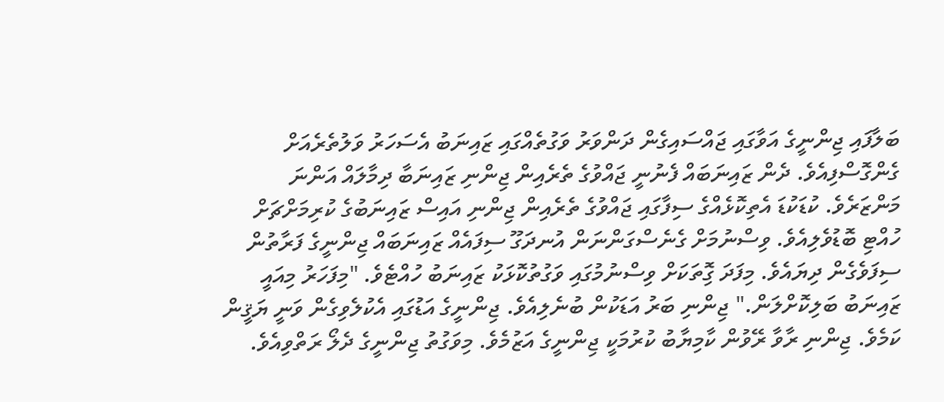ބަލާފައި ޖިންނީގެ އަވާގައި ޖައްސައިގެން ދަންވަރު ވަގުތެއްގައި ޒައިނަބު އެސަހަރު ވަލުތެރެއަށް ގެންގޮސްފިއެވެ. ދެން ޒައިނަބައް ފެނުނީ ޖައްވުގެ ތެރެއިން ޖިންނި ޒައިނަބާ ދިމާލައް އަންނަ މަންޒަރެވެ. ކުޑަކުޑަ އެތިކޮޅެއްގެ ސިފާގައި ޖައްވުގެ ތެރެއިން ޖިންނި އައިސް ޒައިނަބުގެ ކުރިމަށްޗަށް ހުއްޓި ބޮޑުވެލިއެވެ. ވިސްނުމަށް ގެނެސްގަންނަން އުނދަގޫ ސިފައެއް ޒައިނަބައް ޖިންނީގެ ފަރާތުން ސިފަވެގެން ދިޔައެވެ. މިފަދަ ގޮިތަކަށް ވިސްނުމުގައި ވަގުތުކޮޅަކު ޒައިނަބު ހުއްޓެވެ. "މިފަހަރު މިއައީ ޒައިނަބު ބަލިކޮށްލަން." ޖިންނި ބަރު އަޑަކުން ބުނެލިއެވެ. ޖިންނީގެ އަޑުގައި އެކުލެވިގެން ވަނީ ޔަޤީން ކަމެވެ. ޖިންނި ރާވާ ރޭވުން ކާމިޔާބު ކުރުމަކީ ޖިންނީގެ އަޒުމެވެ. މިވަގުތު ޖިންނީގެ ދެލޯ ރަތްވިއެވެ.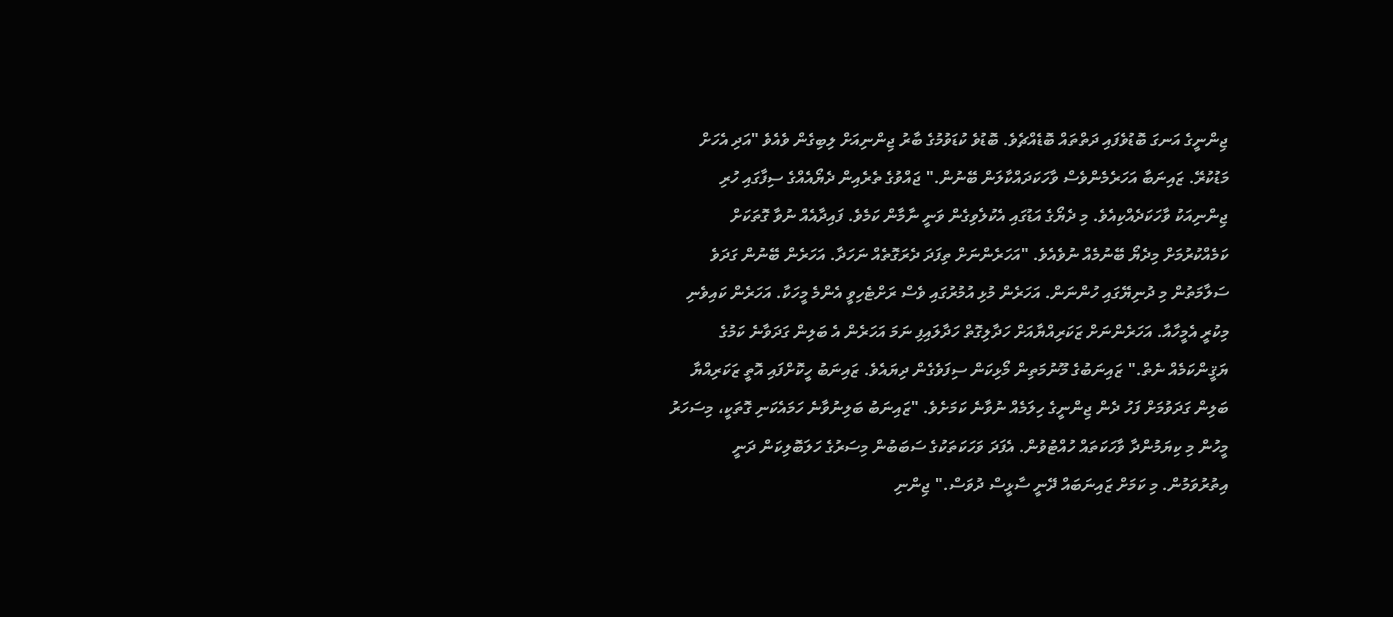ޖިންނީގެ އަނގަ ބޮޑުވެފައި ދަތްތައް ބޮޑެއްޗެވެ. ބޮޑުވެ ކުޑަވުމުގެ ބާރު ޖިންނިއަށް ލިބިގެން ވެއެވެ "އަދި އެހަށް މަޑުކުރޭ. ޒައިނަބާ އަހަރެމެންވެސް ވާހަކަދައްކާލަން ބޭނުން." ޖައްވުގެ ތެރެއިން ދެޔޯއެއްގެ ސިފާގައި ހުރި ޖިންނިއަކު ވާހަކަދެއްކިއެވެ. މި ދެޔޯގެ އަޑުގައި އެކުލެވިގެން ވަނީ ނާމާން ކަމެވެ. ފައިދާއެއް ނުވާ ގޮތަކަށް ކަމެއްކުރުމަށް މިދެޔޯ ބޭނުމެއް ނުވެއެވެ. "އަހަރެންނަށް ތިފަދަ ދެރަގޮތެއް ނަހަދާ. އަހަރެން ބޭނުން ގަދަވެ ސަލާމަތުން މި ދުނިޔޭގައި ހުންނަން. އަހަރެން މުޅި އުމުރުގައި ވެސް ރަށްޓެހިވީ އެންމެ މީހަކާ. އަހަރެން ކައިވެނި މިކުރީ އެމީހާއާ. އަހަރެންނަށް ޒަކަރިއްޔާއަށް ހަދާލިގޮތް ހަދާލައިފި ނަމަ އަހަރެން އެ ބަލިން ގަދަވާނެ ކަމުގެ ޔަޤީންކަމެއް ނެތް." ޒައިނަބުގެ މޫނުމަތިން މޯޅިކަން ސިފަވެގެން ދިޔައެވެ. ޒައިނަބު ހީކޮށްފައި އޮތީ ޒަކަރިއްޔާ ބަލިން ގަދަވުމަށް ފަހު ދެން ޖިންނީގެ ހިލަމެއް ނުވާނެ ކަމަށެވެ. "ޒައިނަބު ބަލިނުވާނެ ހަމައެކަނި ގޮތަކީ، މިސަހަރު މީހުން މި ކިޔަމުންދާ ވާހަކަތައް ހުއްޓުވުން. އެފަދަ ވަހަކަތަކުގެ ސަބަބުން މިސަރުގެ ހަލަބޮލިކަން ދަނީ އިތުރުވަމުން. މި ކަމަށް ޒައިނަބައް ދޭނީ ސާޅީސް ދުވަސް." ޖިންނި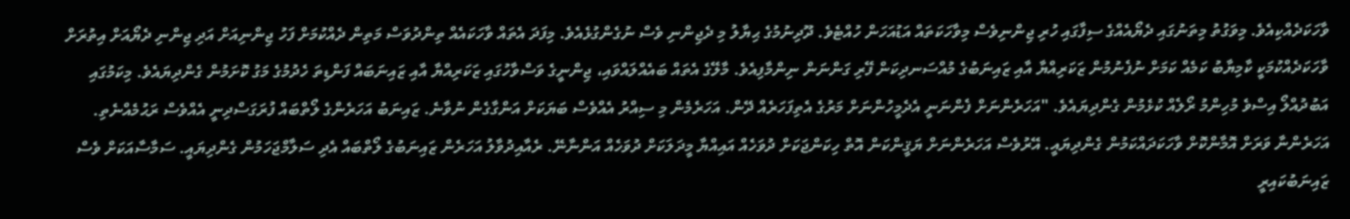ވާހަކަދެއްކިއެވެ. މިވަގުތު މިތަނުގައި ދެޔޯއެއްގެ ސިފާގައި ހުރި ޖިންނިވެސް މިވާހަކަތައް އަޑުއަހަން ހުއްޓެވެ. ދޫދިނުމުގެ ޙިޔާލު މި ދެޖިންނި ވެސް ނުގެންގުޅެއެވެ. މިފަދަ އެތައް ވާހަކައެއް ތިންދުވަސް މަތިން ދެއްކުމަށް ފަހު ޖިންނިއަށް އަދި ޖިންނި ދެޔޯއަށް އިތުރަށް ވާހަކަދެއްކުމަކީ ކާމިޔާބު ކަމެއް ކަމަށް ނުފެނުމުން ޒަކަރިއްޔާ އާއި ޒައިނަބުގެ މުއްސަނދިކަން ފޭރި ގަންނަން ނިންމާފިއެވެ. މާލޭގެ އެތައް ބައެއްލައްވައި، ޖިންނީގެ ވަސްވާހުގައި ޒަކަރިއްޔާ އާއި ޒައިނަބައް ފަންޑިތަ ހެދުމުގެ މަގު ކޮށަމުން ގެންދިޔައެވެ. މިކަމުގައި އަބުދުއްލޯ އިސްވެ މުހިންމު ރޯލެއް ކުޅެމުން ގެންދިޔައެވެ. "އަހަރެންނަށް ފެންނަނީ އެދެމީހުންނަށް މަރުގެ އެތިފަހަރެއް ދޭން. އަހަރެމެން މި ސިއްރު އެއްވެސް ބަޔަކަށް އަންގާގެން ނުވާނެ. ޒައިނަބު އަހަރެންގެ ލޯތްބައް ފުރަގަސްދިނީ އެއްވެސް ރަޙުމެއްނެތި. އަހަރެންނާ ވަރަށް އޮމާންކޮށް ވާހަކަދައްކަމުން ގެންދިޔައީ. އޭރުވެސް އަހަރެންނަށް ޔަޤީންކަން އޮތް ހިކަންޖަކަށް ދުވަހެއް އައިއްޔާ މީދަލަކަށް ދުވަހެއް އަންނާނޭ. ރެއާއިދުވާލު އަހަރެން ޒައިނަބުގެ ލޯތްބައް އެދި ސަލާމްޖަހަމުން ގެންދިޔައީ. ސަމާސާއަކަށް ވެސް ޒައިނަބުކައިރީ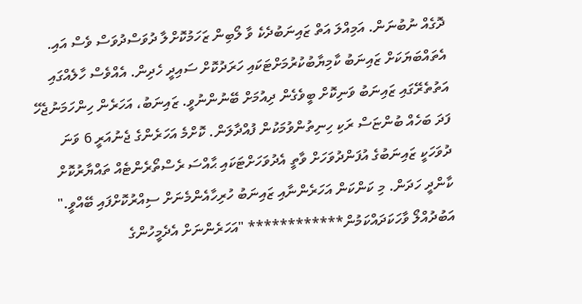ދޮގެއް ނުބުނަން. އަމިއްލަ އަތް ޒައިނަބުދެކެ ވާ ލޯބިން ޒަހަމުކޮށްލާ ދުވަސްދުވަސް ވެސް އައި. އެތައްބަޔަކަށް ޒައިނަބު ކާމިޔާބުކުރުމަށްޓަކައި ހަރަދުކޮށް ސައިދީ ހެދިން. އެއްވެސް ހާލެއްގައި އަތުތެރޭގައި ޒައިނަބު ވަނިކޮށް ބީވެގެން ދިއުމަށް ބޭނުންނުވީ. ޒައިނަބު، އަހަރެން ހިންހަމަނުޖެހޭ ފަދަ ބަހެއް ބުންޏަސް ރަކި ހިނިތުންވުމަކުން ފުއްދާލަން. ކޮށްމެ އަހަރެންގެ ޖެނުއަރީ 6 ވަނަ ދުވަހަކީ ޒައިނަބުގެ އުފަންދުވަހަށް ވާތީ އެދުވަހަށްޓަކައި ޙާއްސަ ރެސްތޯރެންޓެއް ތައްޔާރުކޮށް ކާންދީ ހަދަން. މި ކަންކަން އަހަރެންނާއި ޒައިނަބު ހުރިހާއެންމެނަށް ސިއްރުކޮށްފައި ބޭއްވީ." އަބުދުއްލޯ ވާހަކަދައްކަމުން************ "އަހަރެންނަށް އެދެމީހުންގެ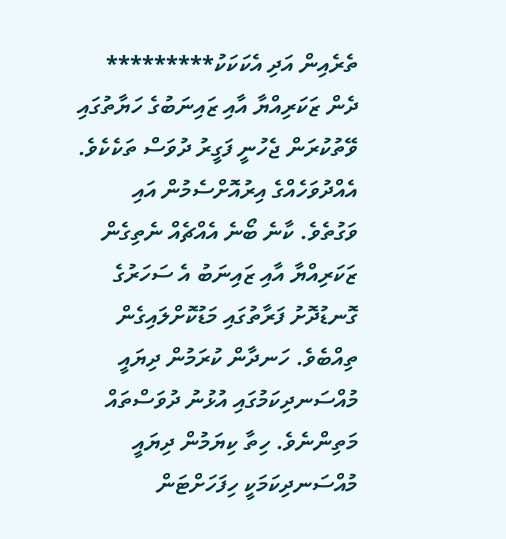ތެރެއިން އަދި އެކަކަކު********* ދެން ޒަކަރިއްޔާ އާއި ޒައިނަބުގެ ހަޔާތުގައި ވޭތުކުރަން ޖެހުނީ ފަގީރު ދުވަސް ތަކެކެވެ. އެއްދުވަހެއްގެ އިރުއޮށްސެމުން އައި ވަގުތެވެ. ކާނެ ބޯނެ އެއްޗެއް ނެތިގެން ޒަކަރިއްޔާ އާއި ޒައިނަބު އެ ސަހަރުގެ ގޮނޑުދޮށު ފަރާތުގައި މަޑުކޮށްލައިގެން ތިއްބެވެ. ހަނދާން ކުރަމުން ދިޔައީ މުއްސަނދިކަމުގައި އުޅުނު ދުވަސްތައް މަތިންނެވެ. ހިތާ ކިޔަމުން ދިޔައީ މުއްސަނދިކަމަކީ ހިފަހަށްޓަން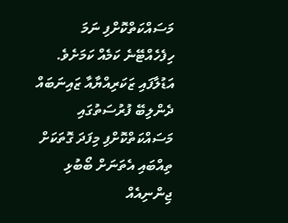މަސައްކަތްކޮށްފި ނަމަ ހިފެހެއްޓޭނެ ކަމެއް ކަމަށެވެ. އަޑުލާފައި ޒަކަރިއްޔާއާ ޒައިނަބައް ދެންލިބޭ ފުރުސަތުގައި މަސައްކަތްކޮށްފި މިފަދަ ގޮތަކަށް ތިއްބައި އެތަނަށް ބޯބުޅި ޖިންނިއެއް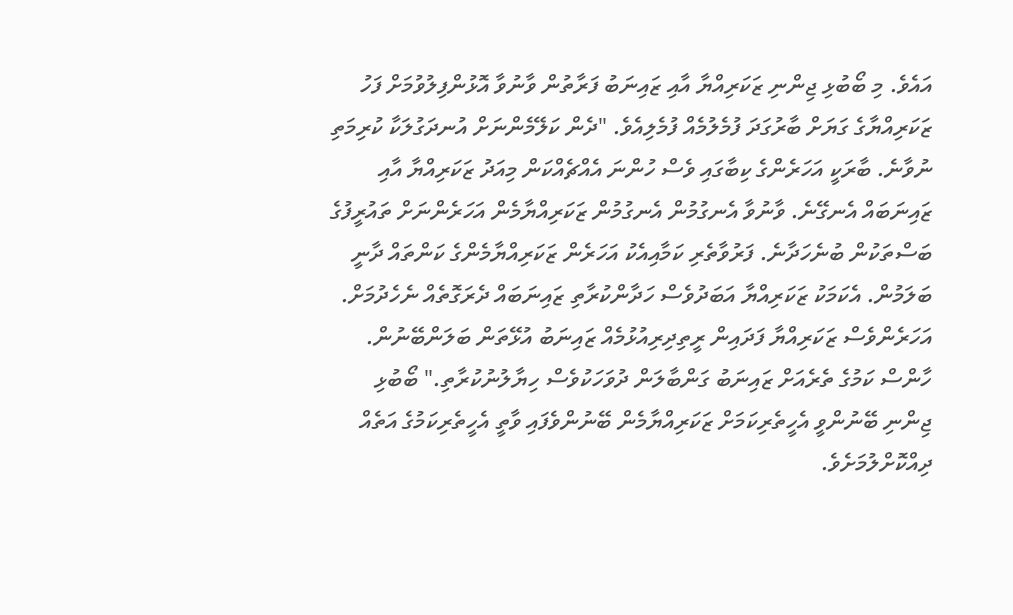އައެވެ. މި ބޯބުޅި ޖިންނި ޒަކަރިއްޔާ އާއި ޒައިނަބު ފަރާތުން ވާނުވާ އޮޅުންފިލުވުމަށް ފަހު ޒަކަރިއްޔާގެ ގަޔަށް ބާރުގަދަ ފުމެލުމެއް ފުމެލިއެވެ. "ދެން ކަލޭމެންނަށް އުނދަގުލަކާ ކުރިމަތި ނުވާނެ. ބާރަކީ އަހަރެންގެ ކިބާގައި ވެސް ހުންނަ އެއްޗެއްކަން މިއަދު ޒަކަރިއްޔާ އާއި ޒައިނަބައް އެނގޭނެ. ވާނުވާ އެނގުމުން އެނގުމުން ޒަކަރިއްޔާމެން އަހަރެންނަށް ތައުރީފުގެ ބަސްތަކުން ބުނެހަދާނެ. ފަރުވާތެރި ކަމާއިއެކު އަހަރެން ޒަކަރިއްޔާމެންގެ ކަންތައް ދާނީ ބަލަމުން. އެކަމަކު ޒަކަރިއްޔާ އަބަދުވެސް ހަދާންކުރާތި ޒައިނަބައް ދެރަގޮތެއް ނެހެދުމަށް. އަހަރެންވެސް ޒަކަރިއްޔާ ފަދައިން ރީތިދިރިއުޅުމެއް ޒައިނަބު އުޅޭތަން ބަލަންބޭނުން. ހާންސް ކަމުގެ ތެރެއަށް ޒައިނަބު ގަންބާލަން ދުވަހަކުވެސް ހިޔާލުނުކުރާތި." ބޯބުޅި ޖިންނި ބޭނުންވީ އެހީތެރިކަމަށް ޒަކަރިއްޔާމެން ބޭނުންވެފައި ވާތީ އެހީތެރިކަމުގެ އަތެއް ދިއްކޮށްލުމަށެވެ.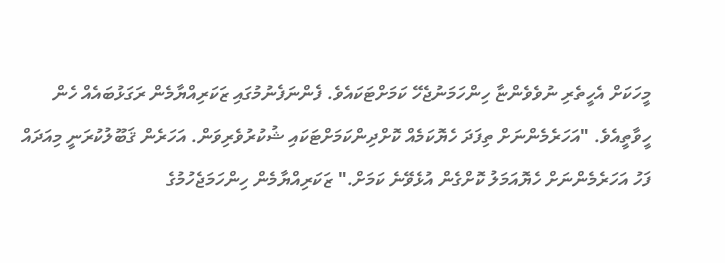މީހަކަށް އެހީތެރި ނުވެވެންޏާ ހިންހަމަނުޖެހޭ ކަމަށްޓަކައެވެ. ފެންނަފެނުމުގައި ޒަކަރިއްޔާމެން ރަގަޅުބައެއް ހެން ހީވާތީއެވެ. "އަހަރެމެންނަށް ތިފަދަ ހެޔޮކަމެއް ކޮށްދިންކަމަށްޓަކައި ޝުކުރުވެރިވަން. އަހަރެން ޤަބޫލުކުރަނީ މިއަދައް ފަހު އަހަރެމެންނަށް ހެޔޮއަމަލު ކޮށްގެން އުޅެވޭނެ ކަމަށް." ޒަކަރިއްޔާމެން ހިންހަމަޖެހުމުގެ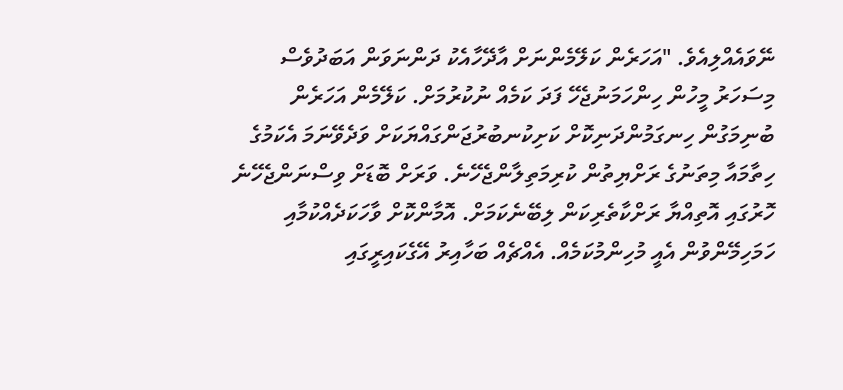ނޭވައެއްލިއެވެ. "އަހަރެން ކަލޭމެންނަށް އާދޭހާއެކު ދަންނަވަން އަބަދުވެސް މިސަހަރު މީހުން ހިންހަމަނުޖެހޭ ފަދަ ކަމެއް ނުކުރުމަށް. ކަލޭމެން އަހަރެން ބުނިމަގުން ހިނގަމުންދަނިކޮށް ކަށިކުނބުރުޖަންގައްޔަކަށް ވަދެވޭނަމަ އެކަމުގެ ހިތާމައާ މިތަނުގެ ރަށްޔިތުން ކުރިމަތިލާންޖެހޭނެ. ވަރަށް ބޮޑަށް ވިސްނަންޖެހޭނެ ހޮރުގައި އޮތިއްޔާ ރަށްކާތެރިކަން ލިބޭނެކަމަށް. އޮމާންކޮށް ވާހަކަދެއްކުމާއި ހަމަހިމޭންވުން އެއީ މުހިންމުކަމެއް. އެއްޗެއް ބަހާއިރު އޭގެކައިރީގައި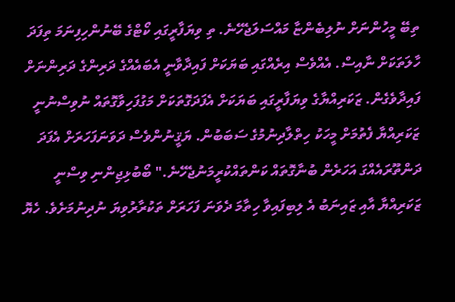ތިބޭ މީހުންނަށް ނުލިބެންޏާ މައްސަލަޖެހޭނެ. ތި ވިޔަފާރީގައި ކޯޓްގެ ބޭނުންހިފިނަމަ ތިފަދަ ހާލަތަކަށް ނާއިސް. އެއްވެސް އިރެއްގައި ބަޔަކަށް ފައިދާވާނީ އެބައެއްގެ ދަރިންގެ ދަރިންނަށް ފައިދާވެގެން. ޒަކަރިއްޔާގެ ވިޔަފާރީގައި ބަޔަކަށް އެފަދަގޮތަކަށް މަގުފަހިވާގޮތައް ނުވިސްނުނީ ޒަކަރިއްޔާ ފެތުމަށް މީހަކު ހިތްލާދިނުމުގެ ސަބަބުން. ޔަޤީނުންވެސް ދަވަނަފަހަރަށް އެފަދަ ދަންތޫރައެއްގަ އަހަރެން ބުނާގޮތައް ކަންތައްކުރީމަނުޖެހޭނެ." ބޯބުޅިޖިންނި ވިސްނީ ޒަކަރިއްޔާ އާއި ޒައިނަބު އެ ލިބިފައިވާ ހިތާމަ ދެވަނަ ފަހަރަށް ތަކުރާރުވިޔަ ނުދިނުމަށެވެ. ހެޔޮ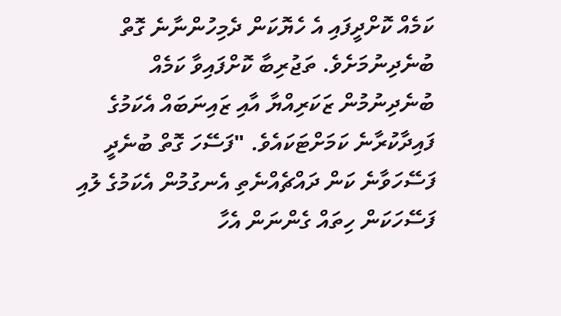ކަމެއް ކޮށްދީފައި އެ ހެޔޮކަން ދެމިހުންނާނެ ގޮތް ބުނެދިނުމަށެވެ. ތަޖުރިބާ ކޮށްފައިވާ ކަމެއް ބުނެދިނުމުން ޒަކަރިއްޔާ އާއި ޒައިނަބައް އެކަމުގެ ފައިދާކުރާނެ ކަމަށްޓަކައެވެ. "ފަސޭހަ ގޮތް ބުނެދީ ފަސޭހަވާނެ ކަން ދައްޗެއްނެތި އެނގުމުން އެކަމުގެ ލުއި ފަސޭހަކަން ހިތައް ގެންނަން އެހާ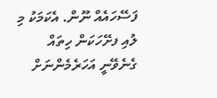ފަސޭހައެއް ނޫން. އެކަމަކު މި ލުއި ފށޭހަކަން ހިތައް ގެނެވޭނީ އަހަރެމެންނަށް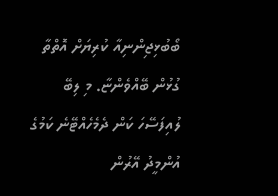ބޯބުޅިޖިންނިއާ ކުރިޔަށް އޮތްތާ ގުޅުން ބޭއްވެންޏާ. މި ލިބޭ ލުއިފަސޭހަ ކަން ދެމެހެއްޓޭނެ ކަމުގެ އުންމީދު އޭރުން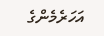އަހަރެމެންގެ